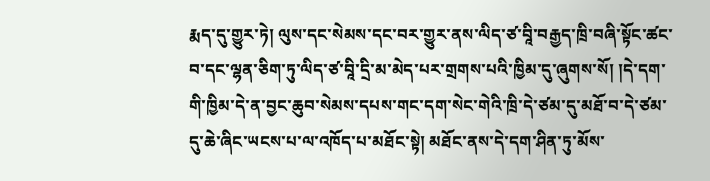རྨད་དུ་གྱུར་ཏེ། ལུས་དང་སེམས་དང་བར་གྱུར་ནས་ལིད་ཙ་བཱི་བརྒྱད་ཁྲི་བཞི་སྟོང་ཚང་བ་དང་ལྷན་ཅིག་ཏུ་ལིད་ཙ་བཱི་དྲི་མ་མེད་པར་གྲགས་པའི་ཁྱིམ་དུ་ཞུགས་སོ། །དེ་དག་གི་ཁྱིམ་དེ་ན་བྱང་ཆུབ་སེམས་དཔས་གང་དག་སེང་གེའི་ཁྲི་དེ་ཙམ་དུ་མཐོ་བ་དེ་ཙམ་དུ་ཆེ་ཞིང་ཡངས་པ་ལ་འཁོད་པ་མཐོང་སྟེ། མཐོང་ནས་དེ་དག་ཤིན་ཏུ་མོས་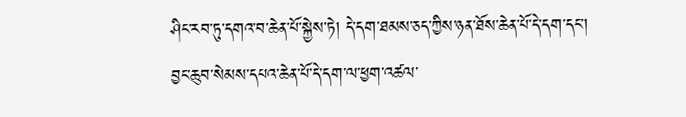ཤིང་རབ་ཏུ་དགའ་བ་ཆེན་པོ་སྐྱེས་ཏེ། དེ་དག་ཐམས་ཅད་ཀྱིས་ཉན་ཐོས་ཆེན་པོ་དེ་དག་དང་། བྱང་ཆུབ་སེམས་དཔའ་ཆེན་པོ་དེ་དག་ལ་ཕྱག་འཚལ་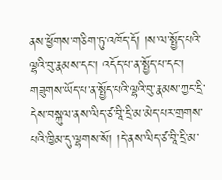ནས་ཕྱོགས་གཅིག་ཏུ་འཁོད་དོ། །ས་ལ་སྤྱོད་པའི་ལྷའི་བུ་རྣམས་དང་། འདོད་པ་ན་སྤྱོད་པ་དང་། གཟུགས་ཡོད་པ་ན་སྤྱོད་པའི་ལྷའི་བུ་རྣམས་ཀྱང་དྲི་དེས་བསྐུལ་ནས་ལིད་ཙ་བཱི་དྲི་མ་མེད་པར་གྲགས་པའི་ཁྱིམ་དུ་ལྷགས་སོ། །དེ་ནས་ལིད་ཙ་བཱི་དྲི་མ་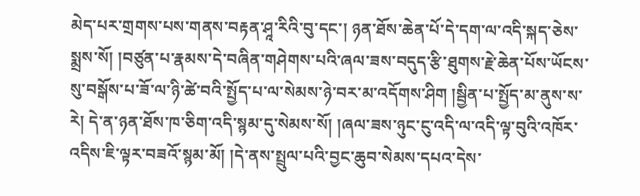མེད་པར་གྲགས་པས་གནས་བརྟན་ཤཱ་རིའི་བུ་དང་། ཉན་ཐོས་ཆེན་པོ་དེ་དག་ལ་འདི་སྐད་ཅེས་སྨྲས་སོ། །བཙུན་པ་རྣམས་དེ་བཞིན་གཤེགས་པའི་ཞལ་ཟས་བདུད་རྩི་ཐུགས་རྗེ་ཆེན་པོས་ཡོངས་སུ་བསྒོས་པ་ཟོ་ལ་ཉི་ཚེ་བའི་སྤྱོད་པ་ལ་སེམས་ཉེ་བར་མ་འདོགས་ཤིག །སྦྱིན་པ་སྤྱོད་མ་ནུས་ས་རེ། དེ་ན་ཉན་ཐོས་ཁ་ཅིག་འདི་སྙམ་དུ་སེམས་སོ། །ཞལ་ཟས་ཉུང་ངུ་འདི་ལ་འདི་ལྟ་བུའི་འཁོར་འདིས་ཇི་ལྟར་བཟའོ་སྙམ་མོ། །དེ་ནས་སྤྲུལ་པའི་བྱང་ཆུབ་སེམས་དཔའ་དེས་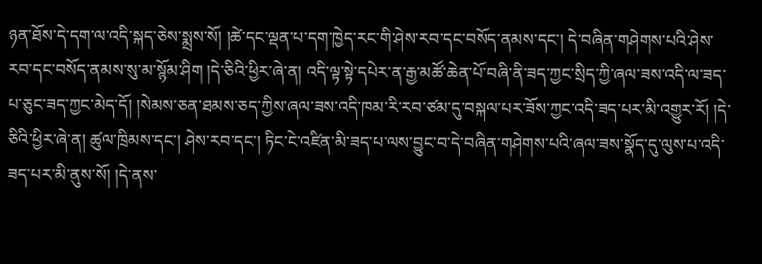ཉན་ཐོས་དེ་དག་ལ་འདི་སྐད་ཅེས་སྨྲས་སོ། །ཚེ་དང་ལྡན་པ་དག་ཁྱེད་རང་གི་ཤེས་རབ་དང་བསོད་ནམས་དང་། དེ་བཞིན་གཤེགས་པའི་ཤེས་རབ་དང་བསོད་ནམས་སུ་མ་སྙོམ་ཤིག །དེ་ཅིའི་ཕྱིར་ཞེ་ན། འདི་ལྟ་སྟེ་དཔེར་ན་རྒྱ་མཚོ་ཆེན་པོ་བཞི་ནི་ཟད་ཀྱང་སྲིད་ཀྱི་ཞལ་ཟས་འདི་ལ་ཟད་པ་ཅུང་ཟད་ཀྱང་མེད་དོ། །སེམས་ཅན་ཐམས་ཅད་ཀྱིས་ཞལ་ཟས་འདི་ཁམ་རི་རབ་ཙམ་དུ་བསྐལ་པར་ཟོས་ཀྱང་འདི་ཟད་པར་མི་འགྱུར་རོ། །དེ་ཅིའི་ཕྱིར་ཞེ་ན། ཚུལ་ཁྲིམས་དང་། ཤེས་རབ་དང་། ཏིང་ངེ་འཛིན་མི་ཟད་པ་ལས་བྱུང་བ་དེ་བཞིན་གཤེགས་པའི་ཞལ་ཟས་སྣོད་དུ་ལུས་པ་འདི་ཟད་པར་མི་ནུས་སོ། །དེ་ནས་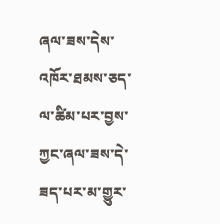ཞལ་ཟས་དེས་འཁོར་ཐམས་ཅད་ལ་ཚིམ་པར་བྱས་ཀྱང་ཞལ་ཟས་དེ་ཟད་པར་མ་གྱུར་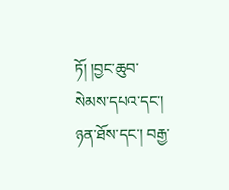ཏོ། །བྱང་ཆུབ་སེམས་དཔའ་དང་། ཉན་ཐོས་དང་། བརྒྱ་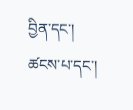བྱིན་དང་། ཚངས་པ་དང་།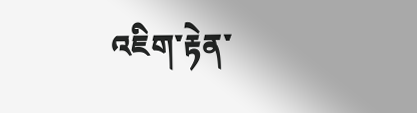འཇིག་རྟེན་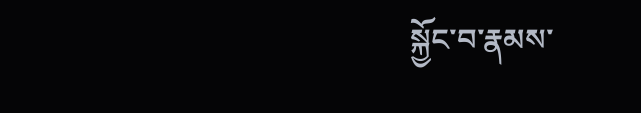སྐྱོང་བ་རྣམས་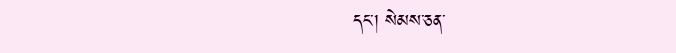དང་། སེམས་ཅན་